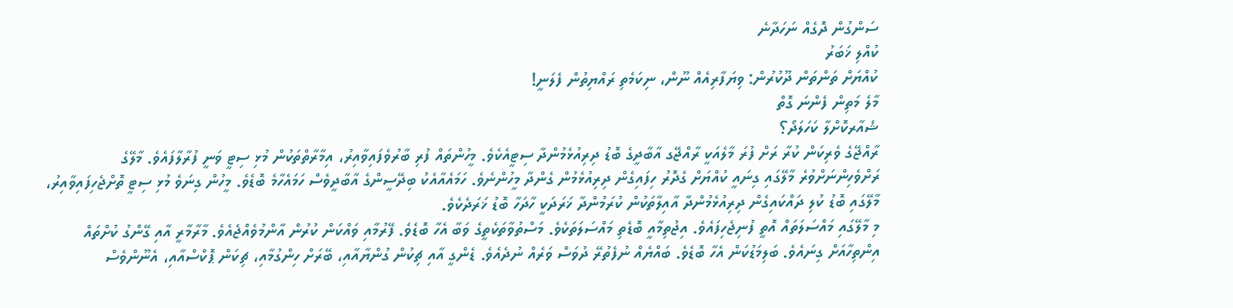ސަންގުން ދޮގެއް ނަހަދާނެ
ކުއްލި ޚަބަރު
ކުއްޔަށް ތަންތަން ދޫކުރުން: ވިޔަފާރިއެއް ނޫން، ނިކަމެތި ރައްޔިތުން ފެލަނީ!
މާލެ މަތިން ފެންނަ ގޮތް
ޝެއާރކޮށްލާ ކަހަލަދޯ؟
ރާއްޖޭގެ ވެރިކަން ކުރާ ރަށް ފުރަ މާލެއަކީ ރާއްޖޭގ އާބާދީގެ ބޮޑު ދިރިއުޅެމުންދާ ސިޓީއެކެވެ. މީހުންތައް ފުރި ބާރުވެފައިވާއިރު، އިމާރާތްތަކުން މުޅި ސިޓީ ވަނީ ފުރާލާފައެވެ. މާލޭގެ ރަށްވެހިންނަށްވުރެ މާލޭގައި ގިނައީ ކުއްޔަށް ގެދޮރު ހިފައިގެން ދިރިއުޅެމުން ގެންދާ މީހުންނެވެ. ހަމައެއާއެކު ބިދޭސީންގެ އާބާދީވެސް ހަމައެހާމެ ބޮޑެވެ. މީހުން ގިނަވެ މުޅި ސިޓީ ތޮށްޖެހިފައިވާއިރު، މާލޭގައި ބޮޑު ކުލި ދައްކައިގެން ދިރިއުޅެމުންދާ އާއިލާތަކުން ކުރަމުންދާ ޚަރަދަކީ ހާދަހާ ބޮޑު ޚަރަދެކެވެ.
މި މާލޭގައި މައްސަލަތައް އޮތީ ފުނިޖެހިފައެވެ. އިޖުތިމާއީ ބޮޑެތި މައްސަލަތަކެވެ. މަސްތުވާތަކެތީގެ ވަބާ އެހާ ބޮޑެވެ. ފޭރުމާއި ވައްކަން ކުރުން އާންމުވެއްޖެއެވެ. މާރާމާރީ އާއި ގޭންގު ކުށްތައް އިންތިހާއަށް ގިނައެވެ. ބަލިމަޑުކަން އެހާ ބޮޑެވެ. ބައްޔެއް ނުފެތުރޭ ދުވަސް ވަރެއް ނުދެއެވެ. ޑެންގީ އާއި ޗިކުން ގުންޔާއާއި، ބޭރަށް ހިންގުމާއި، ޗިކަން ޕޮކްސްއާއި، އެނޫންވެސް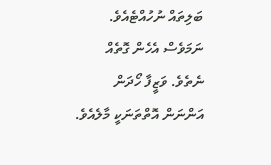ބަލިތައް ނުހުއްޓެއެވެ.
ނަމަވެސް އެހެން ގޮތެއް ނެތެވެ. ވަޒީފާ ހޯދަން އަންނަން އޮތްތަނަކީ މާލެއެވެ.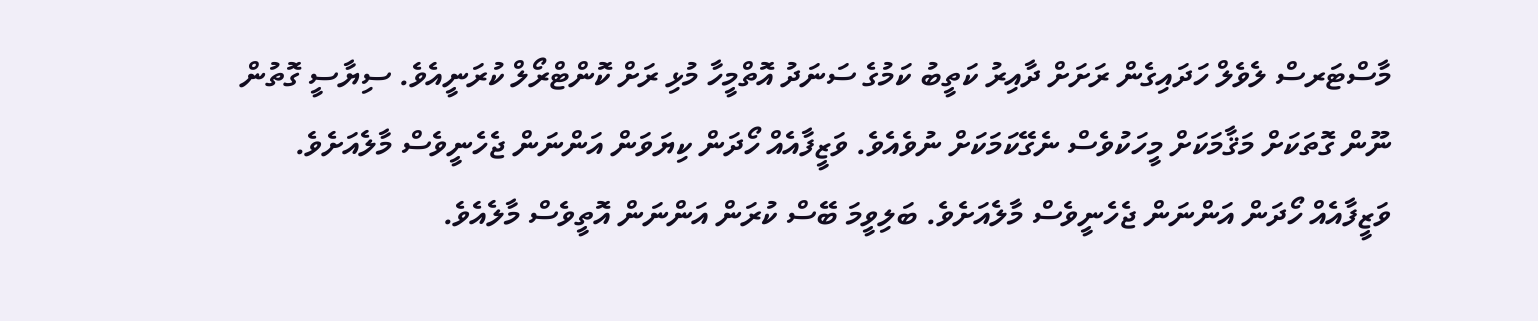މާސްޓަރސް ލެވެލް ހަދައިގެން ރަށަށް ދާއިރު ކަތީބު ކަމުގެ ސަނަދު އޮތްމީހާ މުޅި ރަށް ކޮންޓްރޯލް ކުރަނީއެވެ. ސިޔާސީ ގޮތުން ނޫން ގޮތަކަށް މަޤާމަކަށް މީހަކުވެސް ނެގޭކަމަކަށް ނުވެއެވެ. ވަޒީފާއެއް ހޯދަން ކިޔަވަން އަންނަން ޖެހެނީވެސް މާލެއަށެވެ. ވަޒީފާއެއް ހޯދަން އަންނަން ޖެހެނީވެސް މާލެއަށެވެ. ބަލިވީމަ ބޭސް ކުރަން އަންނަން އޮތީވެސް މާލެއެވެ.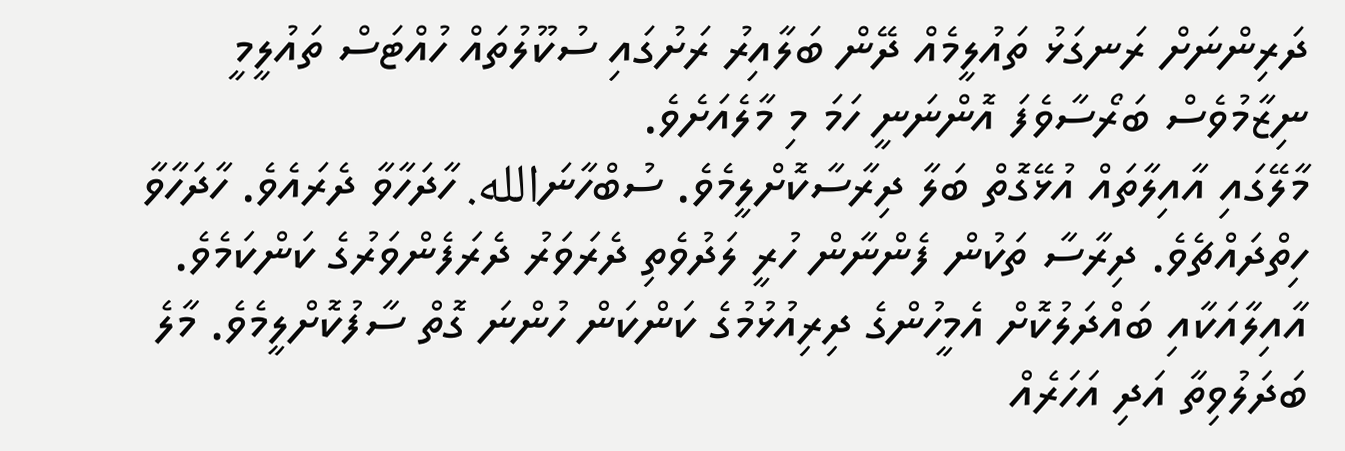ދަރިންނަށް ރަނގަޅު ތައުލީމެއް ދޭން ބަލާއިރު ރަށުގައި ސުކޫލުތައް ހުއްޓަސް ތައުލީމީ ނިޒާމުވެސް ބަރޯސާވެފަ އޮންނަނީ ހަމަ މި މާލެއަށެވެ.
މާލޭގައި އާއިލާތައް އުޅޭގޮތް ބަލާ ދިރާސާކޮށްލީމެވެ. ސުބްހާނަالله. ހާދަހާވާ ދެރައެވެ. ހާދަހާވާ ހިތްދައްޗެވެ. ދިރާސާ ތަކުން ފެންނާން ހުރީ ލަދުވެތި ދެރަވަރު ދެރަފެންވަރުގެ ކަންކަމެވެ. އާއިލާއަކާއި ބައްދަލުކޮށް އެމީހުންގެ ދިރިއުޅުމުގެ ކަންކަން ހުންނަ ގޮތް ސާފުކޮށްލީމެވެ. މާލެ ބަދަލުވިތާ އަދި އަހަރެއް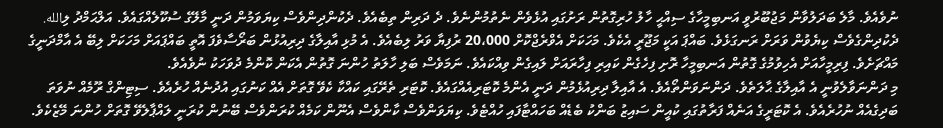ނުވެއެވެ. މާލެ ބަދަލުވާން މަޖުބޫރުވީ އަނބިމީހާގެ ސިއްޙީ ހާލު ހުރިގޮތުން ރަށުގައި އުޅެވެން ނެތުމުންނެވެ. ދެ ދަރިން ތިބެއެވެ. ދެކުންދިންވެސް ކިޔަވަމުން ދަނީ މާލޭގެ ސުކޫލެއްގައެވެ. އަލްޙަމްދު ލިالله. ދެކުދިންގެވެސް ކިޔެވުން ވަރަށް ރަނގަޅެވެ. ބައްޕަ އަކީ މަޖޫރީ އެކެވެ. މަހަކަށް އެވްރެޖްކޮށް 20،000 ރުފިޔާ ވަރު ލިބެއެވެ. އެ މުޅި އާއިލާގެ ދިރިއުޅުން ބަރޯސާވެފަ އޮތީ ބައްޕައަށް މަހަކަށް ލިބޭ އެ އާމްދަނީގެ މައްޗަށެވެ. ފިރިމީހާއަށް އެހިވުމުގެ ގޮތުން އަނބިމީހާ ރޮށި ފިހެގެން ކައިރި ފިހާރައަށް ލައިގެން ވިއްކައެވެ. ނަމަވެސް ބަލި ހާލަތު ހުންނަ ގޮތުން އެކަން ކޮންމެ ދުވަހަކު ނުވެއެވެ.
މި ދަންނަވާލެވުނީ އެ އާއިލާގެ ޙާލަތެވެ. ދަންނަވަންތޯއެވެ. އެ އާއިލާ ދިރިއުޅެމުން ދަނީ އެންމެ ކޮޓަރިއެއްގައެވެ. ކޮޓަރި ތެރޭގައި ކައްކާ ކެވޭ ގޮތަށް އެއް ކަނުގައި އުދުނެއް ހުރެއެވެ. ސިޓިންގް ރޫމެއް ނުވަތަ ބަދިގެއެއް ނުހުރެއެވެ. އެ ކޮޓަރީގެ އަނެއް ފަރާތުގައި ކުއީން ސައިޒު ބަންކު ބެޑެއް ބަހައްޓާފައި ހުއްޓެވެ. ކިޔަވަންވެސް ކާންވެސް އެނޫން ކަމެއް ކުރަންވެސް ބޭނުން ކުރަނީ ލައްޕާލެވޭ ގޮތަށް ހުންނަ މޭޒެކެވެ.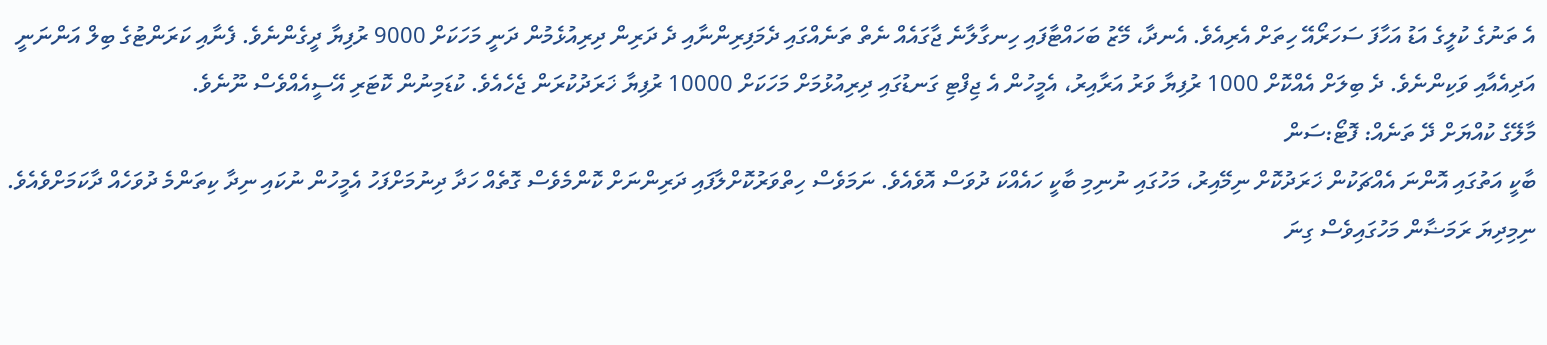އެ ތަނުގެ ކުލީގެ އަޑު އަހާފަ ސަހަރޯއޭ ހިތަށް އެރިއެވެ. އެނދާ، މޭޒު ބަހައްޓާފައި ހިނގާލާނެ ޖާގައެއް ނެތް ތަނެއްގައި ދެމަފިރިންނާއި ދެ ދަރިން ދިރިއުޅެމުން ދަނީ މަހަކަށް 9000 ރުފިޔާ ދީގެންނެވެ. ފެނާއި ކަރަންޓުގެ ބިލް އަންނަނީ އަދިއެއާއި ވަކިންނެވެ. ދެ ބިލަށް އެއްކޮށް 1000 ރުފިޔާ ވަރު އަރާއިރު، އެމީހުން އެ ޖިފްޓި ގަނޑުގައި ދިރިއުޅުމަށް މަހަކަށް 10000 ރުފިޔާ ޚަރަދުކުރަން ޖެހެއެވެ. ކުޑަމިނުން ކޮޓަރި އޭސީއެއްވެސް ނޫނެވެ.
މާލޭގެ ކުއްޔަށް ދޭ ތަނެއް: ފޮޓޯ:ސަން
ބާކީ އަތުގައި އޮންނަ އެއްޗަކުން ޚަރަދުކޮށް ނިމޭއިރު، މަހުގައި ނުނިމި ބާކީ ހައެއްކަ ދުވަސް އޮވެއެވެ. ނަމަވެސް ހިތްވަރުކޮށްލާފައި ދަރިންނަށް ކޮންމެވެސް ގޮތެއް ހަދާ ދިނުމަށްފަހު އެމީހުން ނުކައި ނިދާ ކިތަންމެ ދުވަހެއް ދާކަމަށްވެއެވެ. ނިމިދިޔަ ރަމަޟާން މަހުގައިވެސް ގިނަ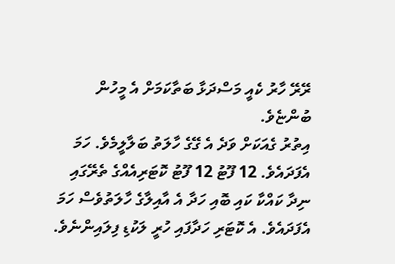ރޭރޭ ހާރު ކެއީ މަސްދަޅާ ބަތާކަމަށް އެ މީހުން ބުންޏެވެ.
އިތުރު ގެއަކަށް ވަދެ އެ ގޭގެ ހާލަތު ބަލާލީމެވެ. ހަމަ އެފަދައެވެ. 12 ފޫޓު 12 ފޫޓު ކޮޓަރިއެއްގެ ތެރޭގައި ނިދާ ކައްކާ ކައި ބޮއި ހަދާ އެ އާއިލާގެ ހާލަތުވެސް ހަމަ އެފަދައެވެ. އެ ކޮޓަރި ހަދާފައި ހުރީ ލަކުޑި ފިލައިންނެވެ.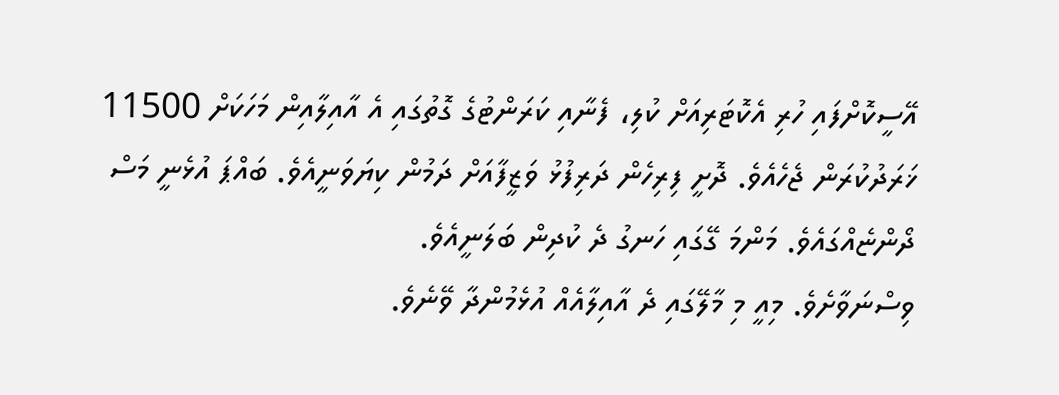އޭސީކޮށްފައި ހުރި އެކޮޓަރިއަށް ކުލި، ފެނާއި ކަރަންޓުގެ ގޮތުގައި އެ އާއިލާއިން މަހަކަށް 11500 ޚަރަދުކުރަން ޖެހެއެވެ. ދޮށީ ފިރިހެން ދަރިފުޅު ވަޒީފާއަށް ދަމުން ކިޔަވަނީއެވެ. ބައްޕަ އުޅެނީ މަސް ދޯންޏެއްގައެވެ. މަންމަ ގޭގައި ހަނގު ދެ ކުދިން ބަލަނީއެވެ.
ވިސްނަވާށެވެ. މިއީ މި މާލޭގައި ދެ އާއިލާއެއް އުޅެމުންދާ ވޭނެވެ.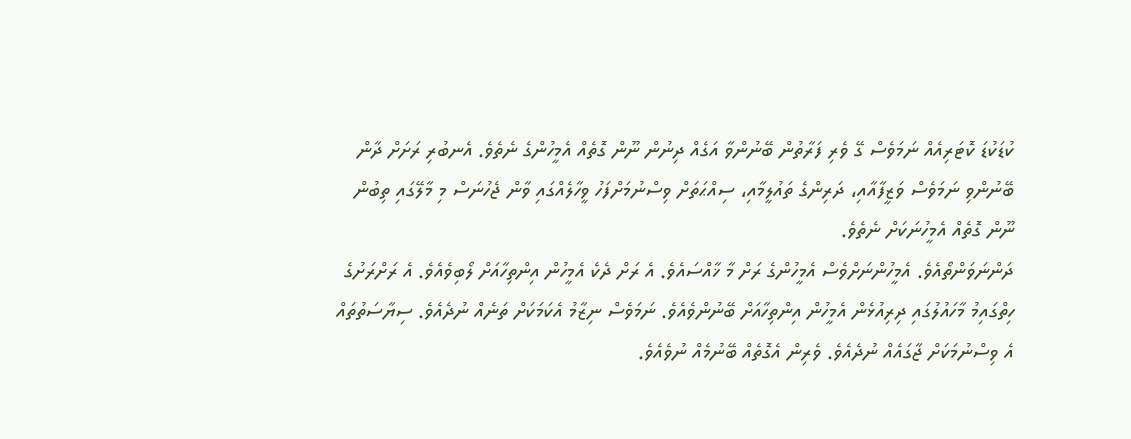ކުޑަކުޑަ ކޮޓަރިއެއް ނަމަވެސް ގޭ ވެރި ފަރާތުން ބޭނުންވާ އަގެއް ދިނުން ނޫން ގޮތެއް އެމީހުންގެ ނެތެވެ. އެނބުރި ރަށަށް ދާން ބޭނުންވި ނަމަވެސް ވަޒީފާއާއި، ދަރިންގެ ތައުލީމާއި، ސިއްޙަތަށް ވިސްނުމަށްފަހު ވީހާލެއްގައި ވާން ޖެހުނަސް މި މާލޭގައި ތިބުން ނޫން ގޮތެއް އެމީހުނަކަށް ނެތެވެ.
ދަންނަވަންތޯއެވެ. އެމީހުންނަށްވެސް އެމީހުންގެ ރަށް މާ ޚާއްސައެވެ. އެ ރަށް ދެކެ އެމީހުން އިންތިހާއަށް ލޯބިވެއެވެ. އެ ރަށްރަށުގެ ހިތްގައިމު މާހައުލުގައި ދިރިއުޅެން އެމީހުން އިންތިހާއަށް ބޭނުންވެއެވެ. ނަމަވެސް ނިޒާމު އެކަމަކަށް ތަނެއް ނުދެއެވެ. ސިޔާސަތުތައް އެ ވިސްނުމަކަށް ޖާގައެއް ނުދެއެވެ. ވެރިން އެގޮތެއް ބޭނުމެއް ނުވެއެވެ.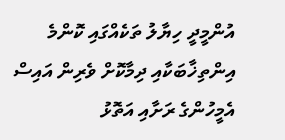އުންމީދީ ހިޔާލު ތަކެއްގައި ކޮންމެ އިންތިޚާބަކާއި ދިމާކޮށް ވެރިން އައިސް އެމީހުންގެ ރަށާއި އަތޮޅު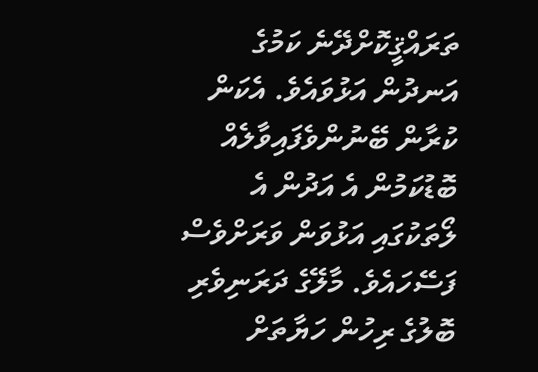ތަރައްޤީކޮށްދޭނެ ކަމުގެ އަނދުން އަޅުވައެވެ. އެކަން ކުރާން ބޭނުންވެފައިވާލެއް ބޮޑުކަމުން އެ އަދުން އެ ލޯތަކުގައި އަޅުވަން ވަރަށްވެސް ފަސޭހައެވެ. މާލޭގެ ދަރަނިވެރި ބޮލުގެ ރިހުން ހަޔާތަށް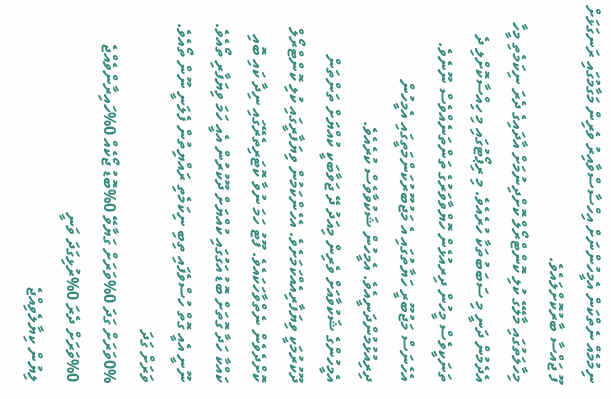ނިމުމެއް ނެތްކަން އެމީހުންނަށް އިހްސާސްވާއިރު ވެރިން މަގާމުގައި ރަނގަޅަށް ފޫ ޖައްސާ ބާރުކޮށްލައެވެ.
މިހާލަތުގައި މާލޭގެ ކުލި ކޮންޓްރޯލް ކޮށްދިނުމަށް އާދައިގެ ދެރަ ނިކަމެތި މީހާ އެދެމުން ދަނީ މި ސަބަބުތަކާ ހުރެއެވެ. މި ރިޕޯޓުގައި މި ހިއްސާކޮށްލި ދެ ތަނަކީވެސް މީހުން ދިރއުޅެން ހޮޔްވާވަރުގެ ތަންތަނެއްވެސް ނޫނެވެ. އެހެނަސް މަޖުބޫރީ ހަޔާތުގައި އެ މަޖުބޫރުކަންމަތީގައި އެމީހުން ދިރިއުޅުމުންދަނީއެވެ. އެމީހުން ޝަކުވާވެސް ކުރެއެވެ.
އެމީހުންގެ ޝަކުވާއަށް ވެރިން މިއަދު ދޭ ޖަވާބަކީ ކުއްޔަށް ތަންތަން ދޫކުރުމަކީ ވިޔަފާރިއެއްކަމަށެވެ. އެހެންކަމުން ވިޔަފާރީގައި ކުލި ކޮންޓްރޯލް ކޮށްދެވެން ނެތްވާހަކައެވެ. ފޫޓު ހަމަ ނުވާ ކޮޓަރިތެރޭގައި ނިދާ ކައި ބޮއި  ކައްކާ ހަދާ ގޮތަށް ބޮޑު އަގުގައި ކުއްޔަށް ދޫކުރުން އެއީ ހަމަ ވިޔަފާރި ތޯއެވެ. ނޫނީ އެއީ ގޮތް ހުސްވެފައި ތިބި ނިކަމެތި ރައްޔިތުން ފެލަނީ ނޫން ތޯއެވެ.
ވަރަށް ގަދަ
0%ވަރަށް ގަދަ 0%ވަރަށް ގަޔާވޭ 0%ބޮޑު ޖޯކެއް 0%ހައިރާންވެއްޖެ 0%ވަރަށް ދެރަ 0%ރުޅިގަދަ ވަނީ
ލިޔުން ކިޔާލެވިއްޖެ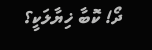ދޯ! ކޮބާ ޚިޔާލަކީ؟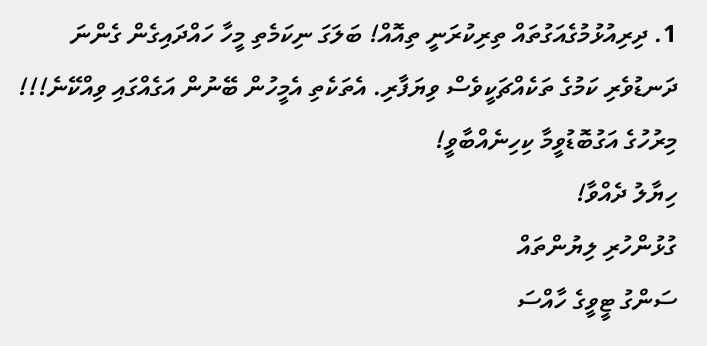1. ދިރިއުޅުމުގެއަގުތައް ތިރިކުރަނީ ތިއޮއް! ބަލަގަ ނިކަމެތި މީހާ ހައްދައިގެން ގެންނަ ދަނޑުވެރި ކަމުގެ ތަކެއްޗަކީވެސް ވިޔަފާރި. އެތަކެތި އެމީހުން ބޭނުން އަގެއްގައި ވިއްކޭނެ!!! މިރުހުގެ އަގުބޮޑުވީމާ ކިހިނެއްބާވީ!
ހިޔާލު ދެއްވާ!
ގުޅުންހުރި ލިޔުންތައް
ސަންގު ޓީވީގެ ހާއްސަ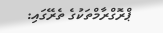ޕްރޮގްރާމްތަކުގެ ތެރޭގައި: